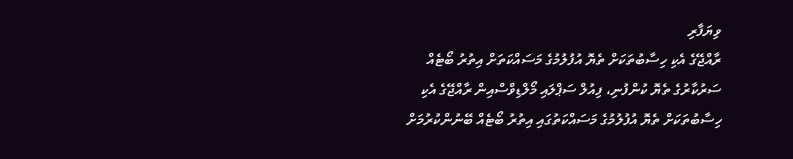ވިޔަފާރި
ރާއްޖޭގެ އެކި ހިސާބުތަކަށް ތެޔޮ އުފުލުމުގެ މަސައްކަތަށް އިތުރު ބޯޓެއް
ސަރުކާރުގެ ތެޔޮ ކުންފުނި، ފިއުލް ސަޕްލައި މޯލްޑިވްސްއިން ރާއްޖޭގެ އެކި ހިސާބުތަކަށް ތެޔޮ އުފުލުމުގެ މަސައްކަތުގައި އިތުރު ބޯޓެއް ބޭނުންކުރުމަށް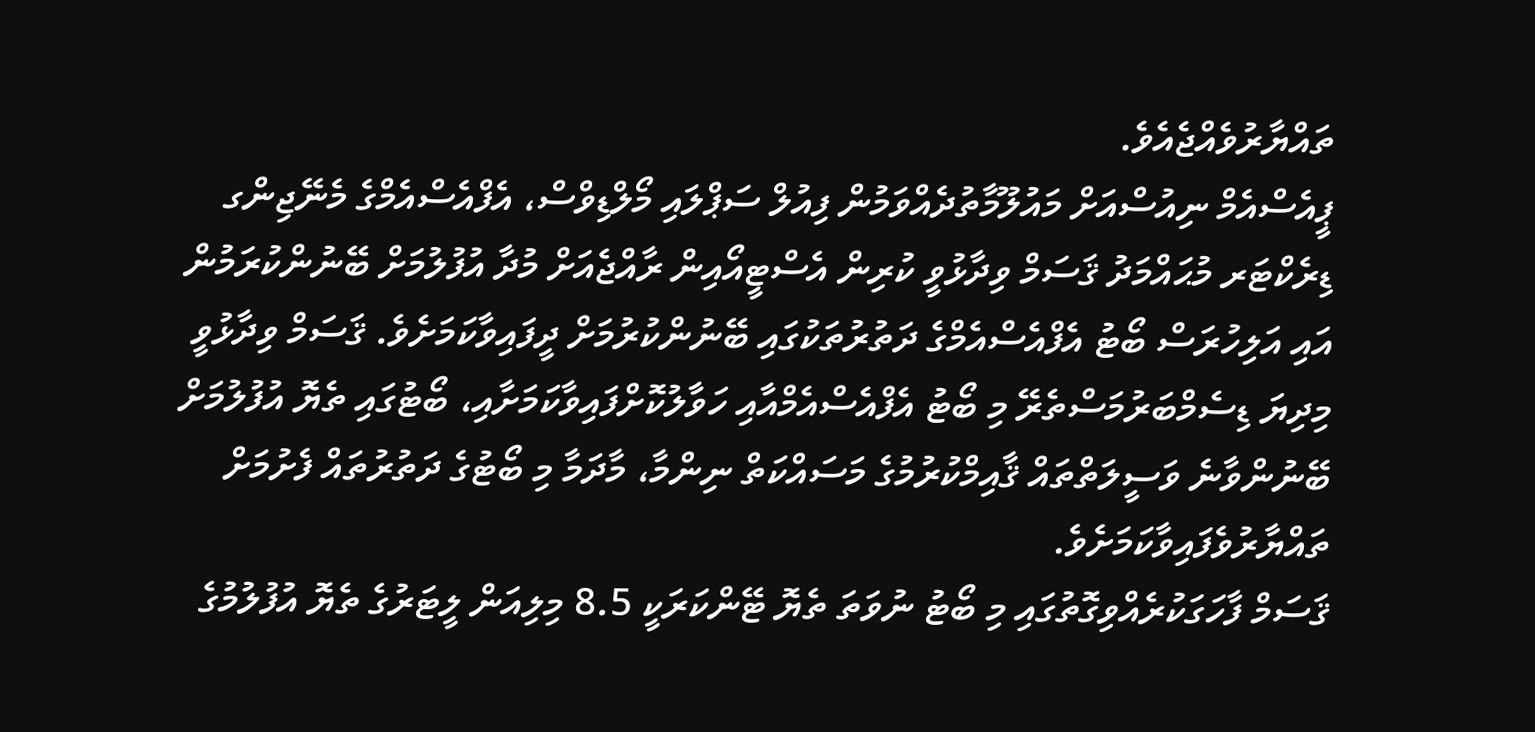ތައްޔާރުވެއްޖެއެވެ.
ޕީއެސްއެމް ނިއުސްއަށް މައުލޫމާތުދެއްވަމުން ފިއުލް ސަޕްލައި މޯލްޑިވްސް، އެފްއެސްއެމްގެ މެނޭޖިންގ ޑިރެކްޓަރ މުޙައްމަދު ޤަސަމް ވިދާޅުވީ ކުރިން އެސްޓީއޯއިން ރާއްޖެއަށް މުދާ އުފުލުމަށް ބޭނުންކުރަމުން އައި އަލިހުރަސް ބޯޓު އެފްއެސްއެމްގެ ދަތުރުތަކުގައި ބޭނުންކުރުމަށް ދީފައިވާކަމަށެވެ. ޤަސަމް ވިދާޅުވީ މިދިޔަ ޑިސެމްބަރުމަސްތެރޭ މި ބޯޓު އެފްއެސްއެމްއާއި ހަވާލުކޮށްފައިވާކަމަށާއި، ބޯޓުގައި ތެޔޮ އުފުލުމަށް ބޭނުންވާނެ ވަސީލަތްތައް ޤާއިމްކުރުމުގެ މަސައްކަތް ނިންމާ، މާދަމާ މި ބޯޓުގެ ދަތުރުތައް ފެށުމަށް ތައްޔާރުވެފައިވާކަމަށެވެ.
ޤަސަމް ފާހަގަކުރެއްވިގޮތުގައި މި ބޯޓު ނުވަތަ ތެޔޮ ޓޭންކަރަކީ 8.5 މިލިއަން ލީޓަރުގެ ތެޔޮ އުފުލުމުގެ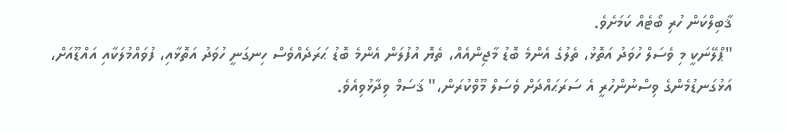ޤާބިލްކަން ހުރި ބޯޓެއް ކަމަށެވެ.
"ޕްލޭނަކީ މި ވެސަލް ހުވަދު އަތޮޅު، ތެލުގެ އެންމެ ބޮޑު މާޖިންއެއް، ތެޔޮ އުފުލަން އެންމެ ބޮޑު ޙަރަދެއްވެސް ހިނގަނީ ހުވަދު އަތޮޅާއި، ފުވައްމުލަކާއި އައްޑޫއަށް، އަޅުގަނޑުމެންގެ ވިސްނުންހުރީ އެ ސަރަޙައްދަށް ވެސަލް މޫވްކުރަން،" ޤަސަމް ވިދާޅުވިއެވެ.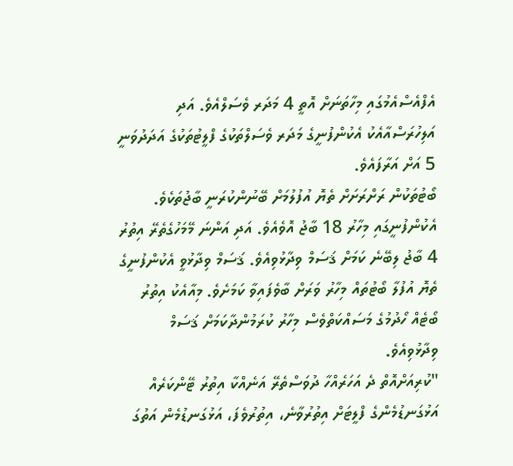އެފްއެސްއެމުގައި މިހާތަނަށް އޮތީ 4 މަދަރ ވެސަލްއެވެ. އަދި އަލިހުރަސްއާއެކު އެކުންފުނީގެ މަދަރ ވެސަލްތަކުގެ ފްލީޓުތަކުގެ އަދަދުވަނީ 5 އަށް އަރާފައެވެ.
ބޯޓުތަކުން ރަށްރަށަށް ތެޔޮ އުފުލުމަށް ބޭނުންކުރަނީ ބާޖުތަކެވެ. އެކުންފުނީގައި މިހާރު 18 ބާޖު އޮވެއެވެ. އަދި އަންނަ މޭމަހުގެތެރޭ އިތުރު 4 ބާޖު ލިބޭނެ ކަމަށް ޤަސަމް ވިދާޅުވިއެވެ. ޤަސަމް ވިދާޅުވީ އެކުންފުނީގެ ތެޔޮ އުފުލާ ބޯޓުތައް މިހާރު ވަރަށް ބާވެފައިވާ ކަމަށެވެ. މިއާއެކު އިތުރު ބޯޓެއް ހޯދުމުގެ މަސައްކަތްވެސް މިހާރު ކުރަމުންދާކަމަށް ޤަސަމް ވިދާޅުވިއެވެ.
"ކުރިއަށްއޮތް ދެ އަހަރެއްހާ ދުވަސްތެރޭ އަނެއްކާ އިތުރު ޓޭންކަރެއް އަޅުގަނޑުމެންގެ ފްލީޓަށް އިތުރުވާނެ، އިތުރުވެފަ، އަޅުގަނޑުމެން އަތުގަ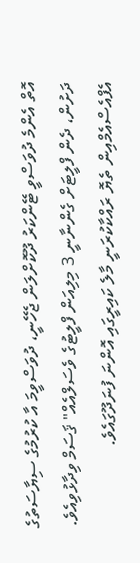އޮތް އެންމެ ދުވަސްވީ ޓޭންކަރު ދޫކޮށްލަން ޖެހޭނީ، ދުވަސްވީމަ އާ ކުރުމުގެ ސިޔާސަތުގެ ދަށުން، ދެން ފްލީޓަށް ގެންނާނީ 3 މިލިއަން ފްލީޓުގެ ވެސަލްއެއް" ޤަސަމް ވިދާޅުވިއެވެ.
އެފްއެސްއެމްއިން ތެޔޮ ރައްކާކުރަނީ މާލެ ކައިރީގައި އޮންނަ ފުނަދޫގައެވެ.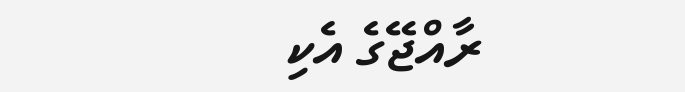ރާއްޖޭގެ އެކި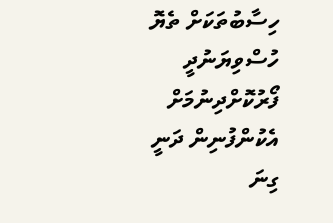ހިސާބުތަކަށް ތެޔޮ ހުސްވިޔަނުދީ ފޯރުކޮށްދިނުމަށް އެކުންފުނިން ދަނީ ގިނަ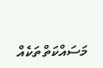މަސައްކަތްތަކެއް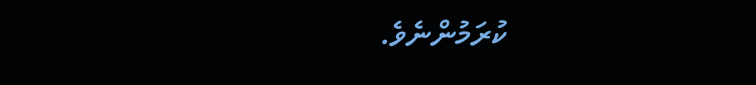ކުރަމުންނެވެ.